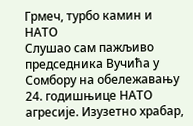Грмеч, турбо камин и НАТО
Слушао сам пажљиво председника Вучића у Сомбору на обележавању 24. годишњице НАТО агресије. Изузетно храбар,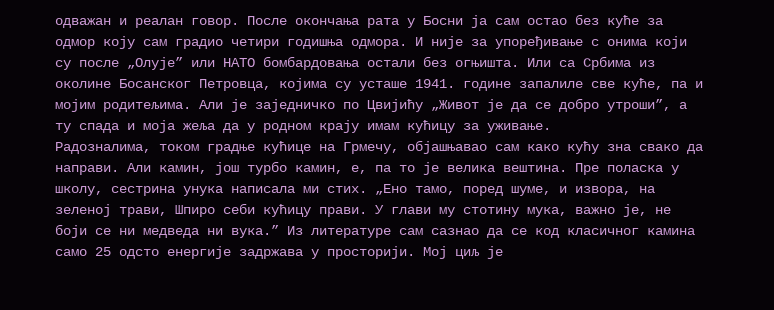одважан и реалан говор. После окончања рата у Босни ја сам остао без куће за одмор коју сам градио четири годишња одмора. И није за упоређивање с онима који су после „Олује” или НАТО бомбардовања остали без огњишта. Или са Србима из околине Босанског Петровца, којима су усташе 1941. године запалиле све куће, па и мојим родитељима. Али је заједничко по Цвијићу „Живот је да се добро утроши”, а ту спада и моја жеља да у родном крају имам кућицу за уживање.
Радозналима, током градње кућице на Грмечу, објашњавао сам како кућу зна свако да направи. Али камин, још турбо камин, е, па то је велика вештина. Пре поласка у школу, сестрина унука написала ми стих. „Ено тамо, поред шуме, и извора, на зеленој трави, Шпиро себи кућицу прави. У глави му стотину мука, важно је, не боји се ни медведа ни вука.” Из литературе сам сазнао да се код класичног камина само 25 одсто енергије задржава у просторији. Мој циљ је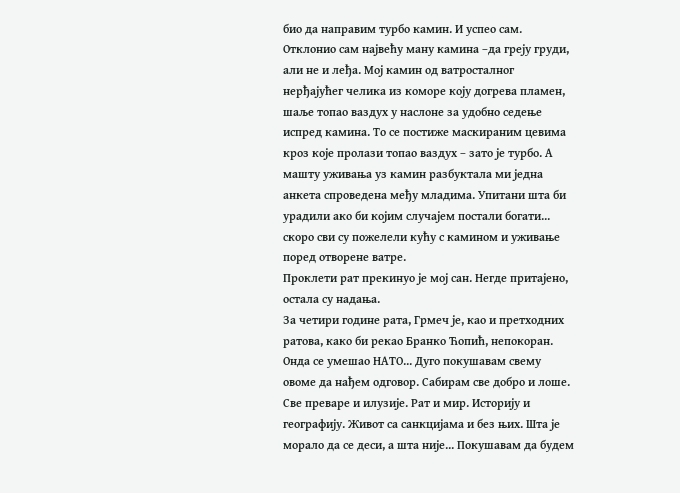био да направим турбо камин. И успео сам. Отклонио сам највећу ману камина –да греју груди, али не и леђа. Мој камин од ватросталног нерђајућег челика из коморе коју догрева пламен, шаље топао ваздух у наслоне за удобно седење испред камина. То се постиже маскираним цевима кроз које пролази топао ваздух – зато је турбо. А машту уживања уз камин разбуктала ми једна анкета спроведена међу младима. Упитани шта би урадили ако би којим случајем постали богати... скоро сви су пожелели кућу с камином и уживање поред отворене ватре.
Проклети рат прекинуо је мој сан. Негде притајено, остала су надања.
За четири године рата, Грмеч је, као и претходних ратова, како би рекао Бранко Ћопић, непокоран. Онда се умешао НАТО... Дуго покушавам свему овоме да нађем одговор. Сабирам све добро и лоше. Све преваре и илузије. Рат и мир. Историју и географију. Живот са санкцијама и без њих. Шта је морало да се деси, а шта није... Покушавам да будем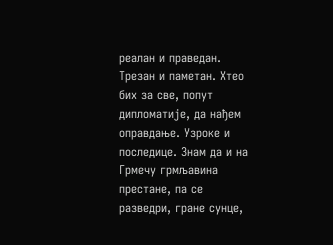реалан и праведан. Трезан и паметан. Хтео бих за све, попут дипломатије, да нађем оправдање. Узроке и последице. Знам да и на Грмечу грмљавина престане, па се разведри, гране сунце,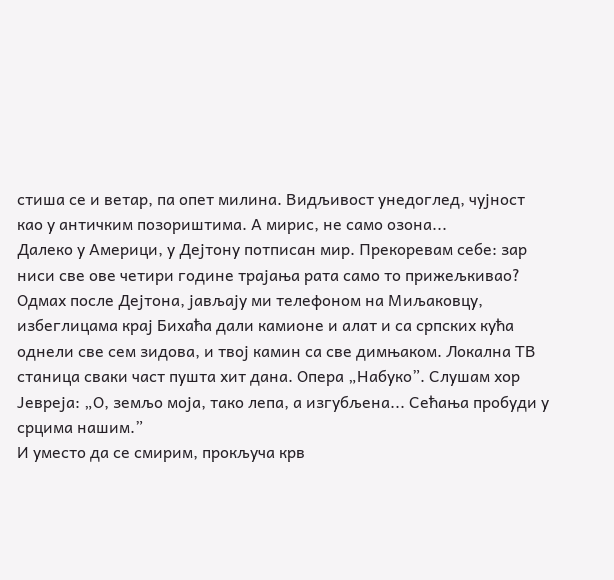стиша се и ветар, па опет милина. Видљивост унедоглед, чујност као у античким позориштима. А мирис, не само озона...
Далеко у Америци, у Дејтону потписан мир. Прекоревам себе: зар ниси све ове четири године трајања рата само то прижељкивао? Одмах после Дејтона, јављају ми телефоном на Миљаковцу, избеглицама крај Бихаћа дали камионе и алат и са српских кућа однели све сем зидова, и твој камин са све димњаком. Локална ТВ станица сваки част пушта хит дана. Опера „Набуко”. Слушам хор Јевреја: „О, земљо моја, тако лепа, а изгубљена... Сећања пробуди у срцима нашим.”
И уместо да се смирим, прокључа крв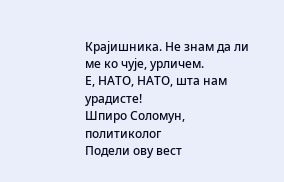Крајишника. Не знам да ли ме ко чује, урличем.
Е, НАТО, НАТО, шта нам урадисте!
Шпиро Соломун,
политиколог
Подели ову вест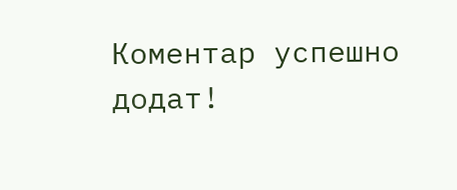Комeнтар успeшно додат!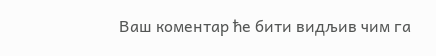Ваш комeнтар ћe бити видљив чим га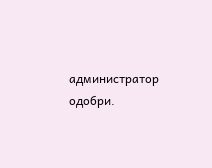администратор одобри.